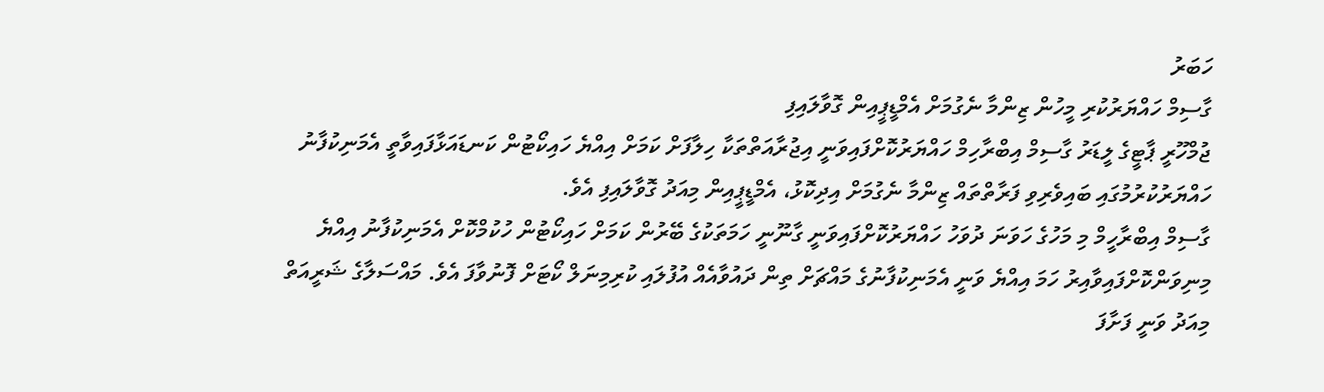ހަބަރު
ގާސިމް ހައްޔަރުކުރި މީހުން ޒިންމާ ނެގުމަށް އެމްޑީޕީއިން ގޮވާލައިފި
ޖުމްހޫރީ ޕާޓީގެ ލީޑަރު ގާސިމް އިބްރާހިމް ހައްޔަރުކޮށްފައިވަނީ އިޖުރާއަތްތަކާ ހިލާފަށް ކަމަށް އިއްޔެ ހައިކޯޓުން ކަނޑައަޅާފައިވާތީ އެމަނިކުފާނު ހައްޔަރުކުރުމުގައި ބައިވެރިވި ފަރާތްތައް ޒިންމާ ނެގުމަށް އިދިކޮޅު، އެމްޑީޕީއިން މިއަދު ގޮވާލައިފި އެވެ.
ގާސިމް އިބްރާހީމް މި މަހުގެ ހަވަނަ ދުވަހު ހައްޔަރުކޮށްފައިވަނީ ގާނޫނީ ހަމަތަކުގެ ބޭރުން ކަމަށް ހައިކޯޓުން ހުކުމްކޮށް އެމަނިކުފާނު އިއްޔެ މިނިވަންކޮށްފައިވާއިރު ހަމަ އިއްޔެ ވަނީ އެމަނިކުފާނުގެ މައްޗަށް ތިން ދައުވާއެއް އުފުލައި ކުރިމިނަލް ކޯޓަށް ފޮނުވާފަ އެވެ. މައްސަލާގެ ޝަރީއަތް މިއަދު ވަނީ ފަށާފަ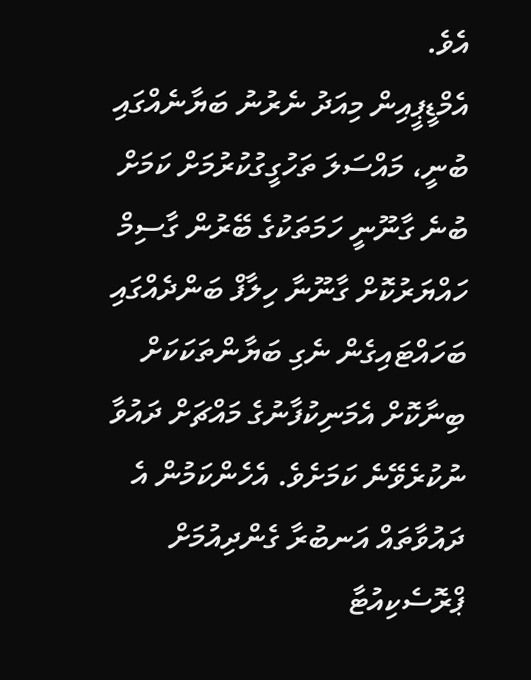އެވެ.
އެމްޑީޕީއިން މިއަދު ނެރުނު ބަޔާނެއްގައި ބުނީ، މައްސަލަ ތަހުގީގުކުރުމަށް ކަމަށް ބުނެ ގާނޫނީ ހަމަތަކުގެ ބޭރުން ގާސިމް ހައްޔަރުކޮށް ގާނޫނާ ހިލާފް ބަންދެއްގައި ބަހައްޓައިގެން ނެގި ބަޔާންތަކަކަށް ބިނާކޮށް އެމަނިކުފާނުގެ މައްޗަށް ދައުވާ ނުކުރެވޭނެ ކަމަށެވެ. އެހެންކަމުން އެ ދައުވާތައް އަނބުރާ ގެންދިއުމަށް ޕްރޮސެކިއުޓާ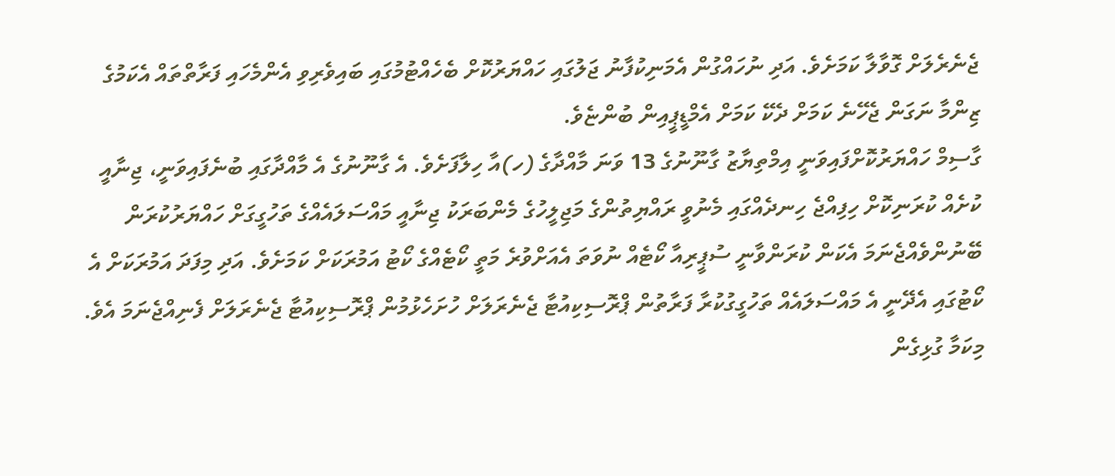ޖެނެރެލަށް ގޮވާލާ ކަމަށެވެ. އަދި ނުހައްގުން އެމަނިކުފާނު ޖަލުގައި ހައްޔަރުކޮށް ބެހެއްޓުމުގައި ބައިވެރިވި އެންމެހައި ފަރާތްތައް އެކަމުގެ ޒިންމާ ނަގަން ޖެހޭނެ ކަމަށް ދެކޭ ކަމަށް އެމްޑީޕީއިން ބުންޏެވެ.
ގާސިމް ހައްޔަރުކޮށްފައިވަނީ އިމްތިޔާޒު ގާނޫނުގެ 13 ވަނަ މާއްދާގެ (ހ)އާ ހިލާފަށެވެ. އެ ގާނޫނުގެ އެ މާއްދާގައި ބުނެފައިވަނީ، ޖިނާއީ ކުށެއް ކުރަނިކޮށް ހިފިއްޖެ ހިނދެއްގައި މެނުވީ ރައްޔިތުންގެ މަޖިލީހުގެ މެންބަރަކު ޖިނާއީ މައްސަލައެއްގެ ތަހުގީގަށް ހައްޔަރުކުރަން ބޭނުންވެއްޖެނަމަ އެކަން ކުރަންވާނީ ސުޕީރިއާ ކޯޓެއް ނުވަތަ އެއަށްވުރެ މަތީ ކޯޓެއްގެ ކޯޓު އަމުރަކަށް ކަމަށެވެ. އަދި މިފަދަ އަމުރަކަށް އެ ކޯޓުގައި އެދޭނީ އެ މައްސަލައެއް ތަހުގީގުކުރާ ފަރާތުން ޕްރޮސިކިއުޓާ ޖެނެރަލަށް ހުށަހެޅުމުން ޕްރޮސިކިއުޓާ ޖެނެރަލަށް ފެނިއްޖެނަމަ އެވެ.
މިކަމާ ގުޅިގެން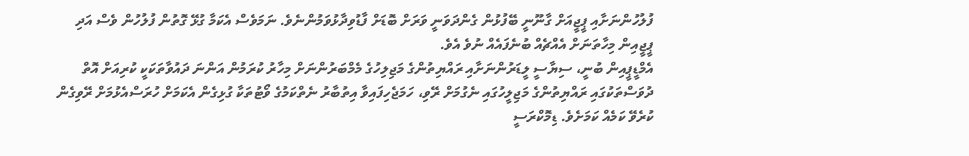ފުލުހުންނަށާއި ޕީޖީއަށް ގާނޫނީ ބޭފުޅުން ގެންދަވަނީ ވަރަށް ބޮޑަށް ފާޑުވިދާޅުވަމުންނެވެ. ނަމަވެސް އެކަމާ ގުޅޭ ގޮތުން ފުލުހުން ވެސް އަދި ޕީޖީއިން މިހާތަނަށް އެއްޗެއް ބުނެފައެއް ނުވެ އެވެ.
އެމްޑީޕީއިން ބުނީ، ސިޔާސީ ލީޑަރުންނަށާއި ރައްޔިތުންގެ މަޖިލިހުގެ މެމްބަރުންނަށް މިހާރު ކުރަމުން އަންނަ ދައުވާތަކަކީ ކުރިއަށް އޮތް ދުވަސްތަކުގައި ރައްޔިތުންގެ މަޖިލީހުގައި ނެގުމަށް ރޭވި، ހަމަޖެހިފައިވާ އިތުބާރު ނެތްކަމުގެ ވޯޓުތަކާ ގުޅިގެން އެކަމަށް ހުރަސްއެޅުމަށް ރޭވިގެން ކުރެވޭ ކަމެއް ކަމަށެވެ. ޑިމޮކްރަސީ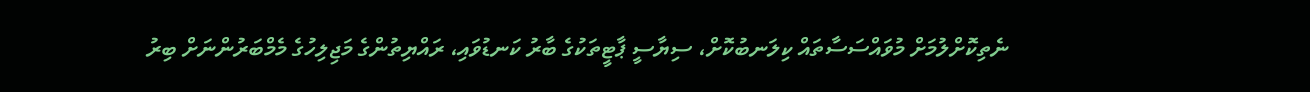ނެތިކޮށްލުމަށް މުވައްސަސާތައް ކިލަނބުކޮށް، ސިޔާސީ ޕާޓީތަކުގެ ބާރު ކަނޑުވައި، ރައްޔިތުންގެ މަޖިލިހުގެ މެމްބަރުންނަށް ބިރު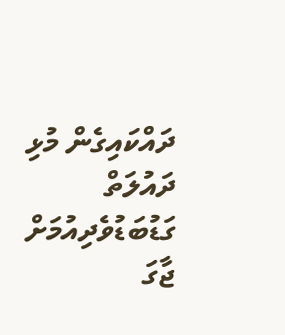ދައްކައިގެން މުޅި ދައުލަތް ގަޑުބަޑުވެދިއުމަށް ޖާގަ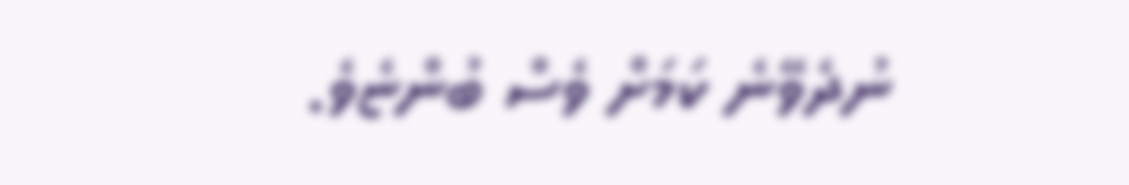ނުދެވޭނެ ކަމަށް ވެސް ބުންޏެވެ.